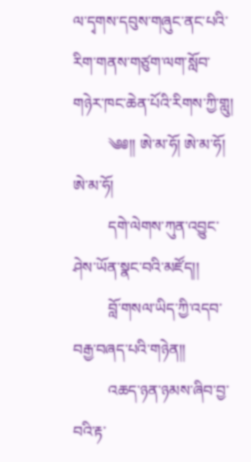ལ་དྭགས་དབུས་གཞུང་ནང་པའི་རིག་གནས་གཙུག་ལག་སློབ་གཉེར་ཁང་ཆེན་པོའི་རིགས་ཀྱི་གླུ།
         ༄༅།། ཨེ་མ་ཧོ། ཨེ་མ་ཧོ། ཨེ་མ་ཧོ།
         དགེ་ལེགས་ཀུན་འབྱུང་ཤེས་ཡོན་སྣང་བའི་མཛོད།།
         བློ་གསལ་ཡིད་ཀྱི་འདབ་བརྒྱ་བཞད་པའི་གཉེན།།
         འཆད་ཉན་ཉམས་ཞིབ་བྱ་བའི་རྟ་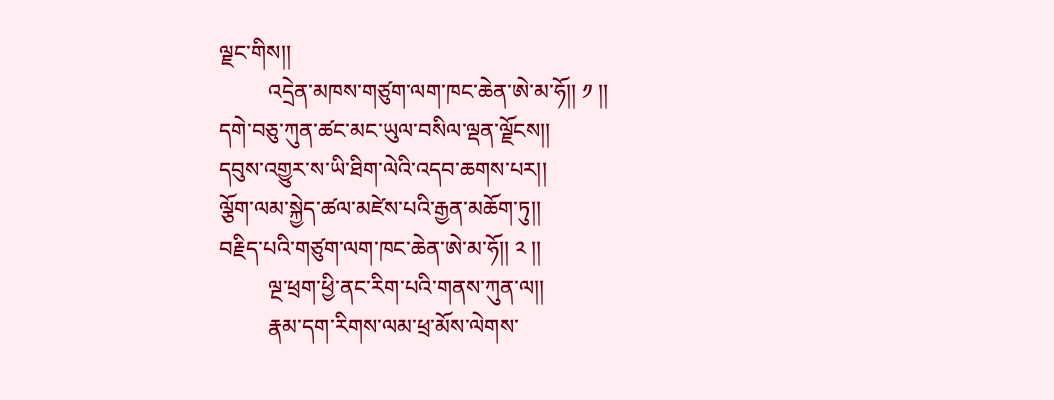ལྗང་གིས།།
         འདྲེན་མཁས་གཙུག་ལག་ཁང་ཆེན་ཨེ་མ་ཧོ།། ༡ །།
དགེ་བཅུ་ཀུན་ཚང་མང་ཡུལ་བསིལ་ལྡན་ལྗོངས།།
དབུས་འགྱུར་ས་ཡི་ཐིག་ལེའི་འདབ་ཆགས་པར།།
ལྕོག་ལམ་སྐྱེད་ཚལ་མཛེས་པའི་རྒྱན་མཆོག་ཏུ།།
བརྗིད་པའི་གཙུག་ལག་ཁང་ཆེན་ཨེ་མ་ཧོ།། ༢ །།
         ལྔ་ཕྲག་ཕྱི་ནང་རིག་པའི་གནས་ཀུན་ལ།།
         རྣམ་དག་རིགས་ལམ་ཕྲ་མོས་ལེགས་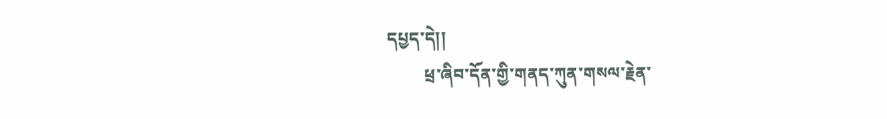དཔྱད་དེ།།
         ཕྲ་ཞིབ་དོན་གྱི་གནད་ཀུན་གསལ་རྗེན་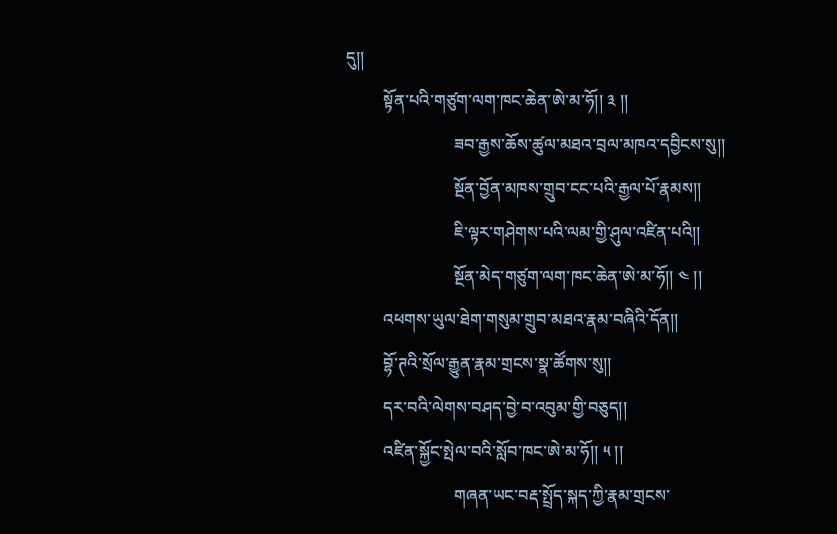དུ།།
         སྟོན་པའི་གཙུག་ལག་ཁང་ཆེན་ཨེ་མ་ཧོ།། ༣ །།
                          ཟབ་རྒྱས་ཆོས་ཚུལ་མཐའ་བྲལ་མཁའ་དབྱིངས་སུ།།
                          སྔོན་བྱོན་མཁས་གྲུབ་ངང་པའི་རྒྱལ་པོ་རྣམས།།
                          ཇི་ལྟར་གཤེགས་པའི་ལམ་གྱི་ཤུལ་འཛིན་པའི།།
                          སྔོན་མེད་གཙུག་ལག་ཁང་ཆེན་ཨེ་མ་ཧོ།། ༤ །།
         འཕགས་ཡུལ་ཐེག་གསུམ་གྲུབ་མཐའ་རྣམ་བཞིའི་དོན།།
         བྷོ་ཊའི་སྲོལ་རྒྱུན་རྣམ་གྲངས་སྣ་ཚོགས་སུ།།
         དར་བའི་ལེགས་བཤད་བྱེ་བ་འབུམ་གྱི་བཅུད།།
         འཛིན་སྐྱོང་སྤེལ་བའི་སློབ་ཁང་ཨེ་མ་ཧོ།། ༥ །།
                          གཞན་ཡང་བརྡ་སྤྲོད་སྐད་ཀྱི་རྣམ་གྲངས་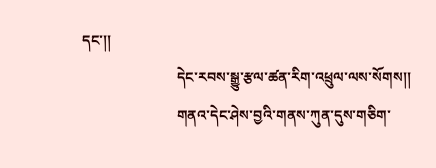དང་།།
                          དེང་རབས་སྒྱུ་རྩལ་ཚན་རིག་འཕྲུལ་ལས་སོགས།།
                          གནའ་དེང་ཤེས་བྱའི་གནས་ཀུན་དུས་གཅིག་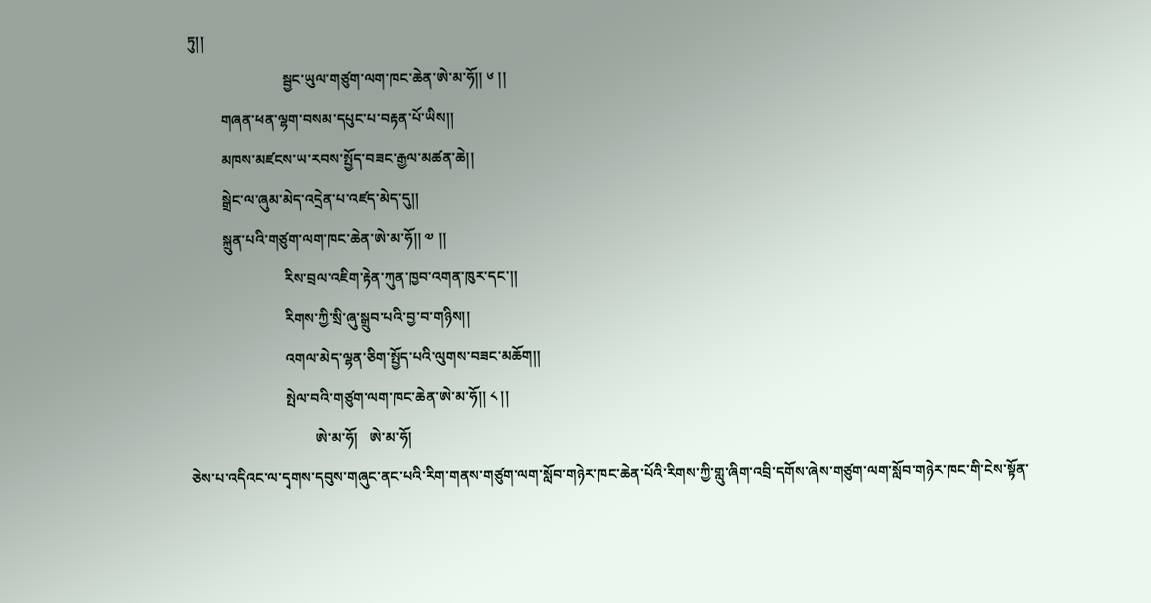ཏུ།།
                          སྦྱང་ཡུལ་གཙུག་ལག་ཁང་ཆེན་ཨེ་མ་ཧོ།། ༦ །།
         གཞན་ཕན་ལྷག་བསམ་དཔུང་པ་བརྟན་པོ་ཡིས།།
         མཁས་མཛངས་ཡ་རབས་སྤྱོད་བཟང་རྒྱལ་མཚན་ཆེ།།
         སྒྲེང་ལ་ཞུམ་མེད་འདྲེན་པ་འཛད་མེད་དུ།།
         སྐྲུན་པའི་གཙུག་ལག་ཁང་ཆེན་ཨེ་མ་ཧོ།། ༧ །།
                          རིས་བྲལ་འཇིག་རྟེན་ཀུན་ཁྱབ་འགན་ཁུར་དང་།།
                          རིགས་ཀྱི་སྲི་ཞུ་སྒྲུབ་པའི་བྱ་བ་གཉིས།།
                          འགལ་མེད་ལྷན་ཅིག་སྤྱོད་པའི་ལུགས་བཟང་མཆོག།།
                          སྤེལ་བའི་གཙུག་ལག་ཁང་ཆེན་ཨེ་མ་ཧོ།། ༨ །།
                                  ཨེ་མ་ཧོ།   ཨེ་མ་ཧོ།
ཅེས་པ་འདིའང་ལ་དྭགས་དབུས་གཞུང་ནང་པའི་རིག་གནས་གཙུག་ལག་སློབ་གཉེར་ཁང་ཆེན་པོའི་རིགས་ཀྱི་གླུ་ཞིག་འབྲི་དགོས་ཞེས་གཙུག་ལག་སློབ་གཉེར་ཁང་གི་ངེས་སྟོན་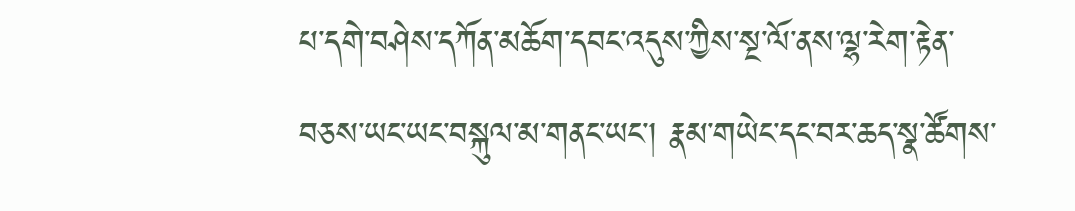པ་དགེ་བཤེས་དཀོན་མཆོག་དབང་འདུས་ཀྱིས་སྔ་ལོ་ནས་ལྷ་རེག་རྟེན་བཅས་ཡང་ཡང་བསྐུལ་མ་གནང་ཡང་། རྣམ་གཡེང་དང་བར་ཆད་སྣ་ཚོགས་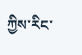ཀྱིས་རིང་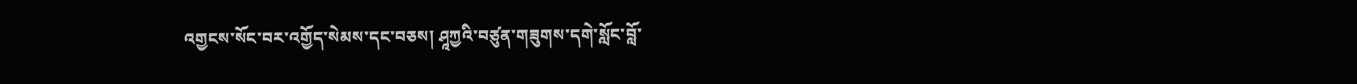འགྱངས་སོང་བར་འགྱོད་སེམས་དང་བཅས། ཤཱཀྱའི་བཙུན་གཟུགས་དགེ་སློང་བློ་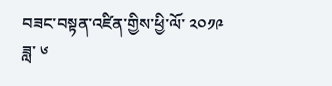བཟང་བསྟན་འཛིན་གྱིས་ཕྱི་ལོ་ ༢༠༡༩ ཟླ་ ༦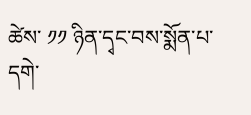ཚེས་ ༡༡ ཉིན་དྭང་བས་སྨོན་པ་དགེ་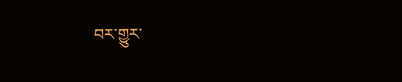བར་གྱུར་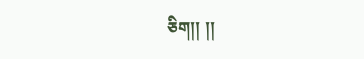ཅིག།། །།